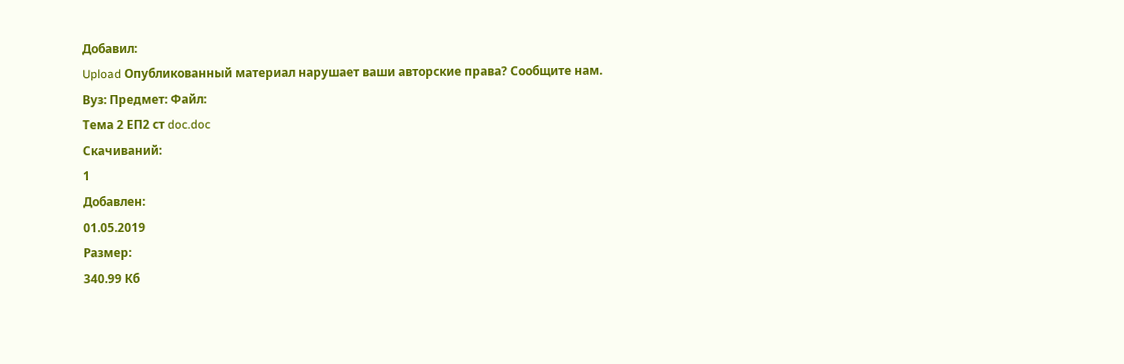Добавил:
Upload Опубликованный материал нарушает ваши авторские права? Сообщите нам.
Вуз: Предмет: Файл:
Тема 2 ЕП2 ст doc.doc
Скачиваний:
1
Добавлен:
01.05.2019
Размер:
340.99 Кб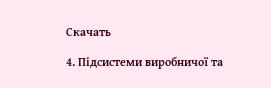Скачать

4. Підсистеми виробничої та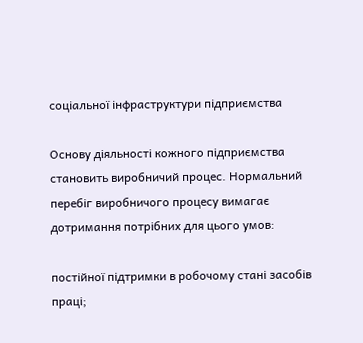соціальної інфраструктури підприємства

Основу діяльності кожного підприємства становить виробничий процес. Нормальний перебіг виробничого процесу вимагає дотримання потрібних для цього умов:

постійної підтримки в робочому стані засобів праці;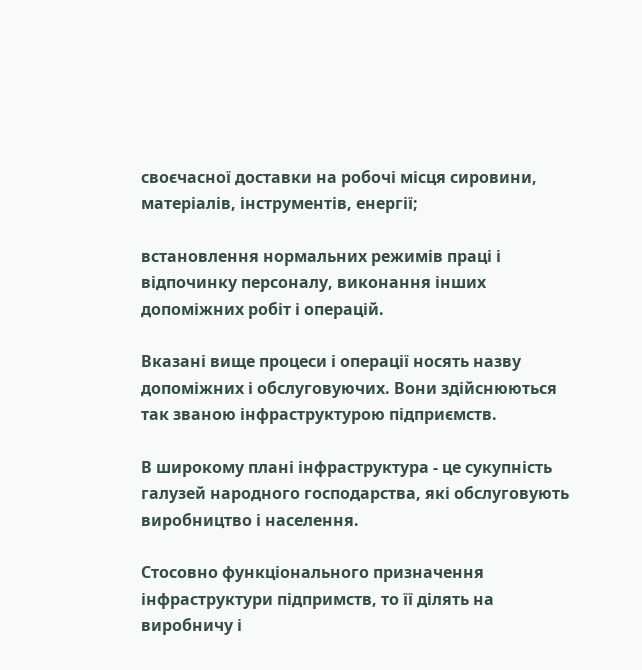своєчасної доставки на робочі місця сировини, матеріалів, інструментів, енергії;

встановлення нормальних режимів праці і відпочинку персоналу, виконання інших допоміжних робіт і операцій.

Вказані вище процеси і операції носять назву допоміжних і обслуговуючих. Вони здійснюються так званою інфраструктурою підприємств.

В широкому плані інфраструктура - це сукупність галузей народного господарства, які обслуговують виробництво і населення.

Стосовно функціонального призначення інфраструктури підпримств, то її ділять на виробничу і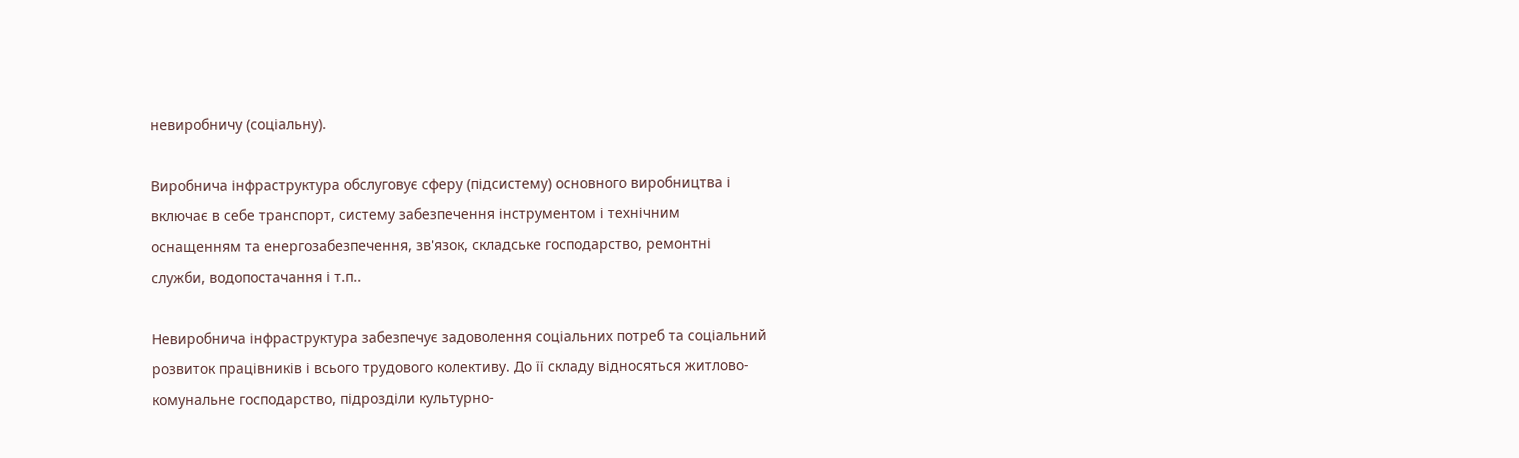невиробничу (соціальну).

Виробнича інфраструктура обслуговує сферу (підсистему) основного виробництва і включає в себе транспорт, систему забезпечення інструментом і технічним оснащенням та енергозабезпечення, зв'язок, складське господарство, ремонтні служби, водопостачання і т.п..

Невиробнича інфраструктура забезпечує задоволення соціальних потреб та соціальний розвиток працівників і всього трудового колективу. До її складу відносяться житлово-комунальне господарство, підрозділи культурно-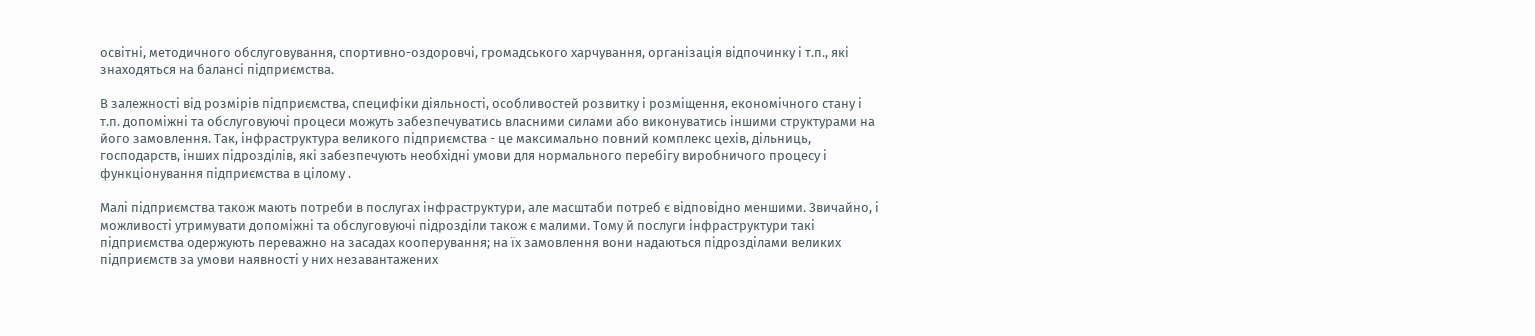освітні, методичного обслуговування, спортивно-оздоровчі, громадського харчування, організація відпочинку і т.п., які знаходяться на балансі підприємства.

В залежності від розмірів підприємства, специфіки діяльності, особливостей розвитку і розміщення, економічного стану і т.п. допоміжні та обслуговуючі процеси можуть забезпечуватись власними силами або виконуватись іншими структурами на його замовлення. Так, інфраструктура великого підприємства - це максимально повний комплекс цехів, дільниць, господарств, інших підрозділів, які забезпечують необхідні умови для нормального перебігу виробничого процесу і функціонування підприємства в цілому .

Малі підприємства також мають потреби в послугах інфраструктури, але масштаби потреб є відповідно меншими. Звичайно, і можливості утримувати допоміжні та обслуговуючі підрозділи також є малими. Тому й послуги інфраструктури такі підприємства одержують переважно на засадах кооперування; на їх замовлення вони надаються підрозділами великих підприємств за умови наявності у них незавантажених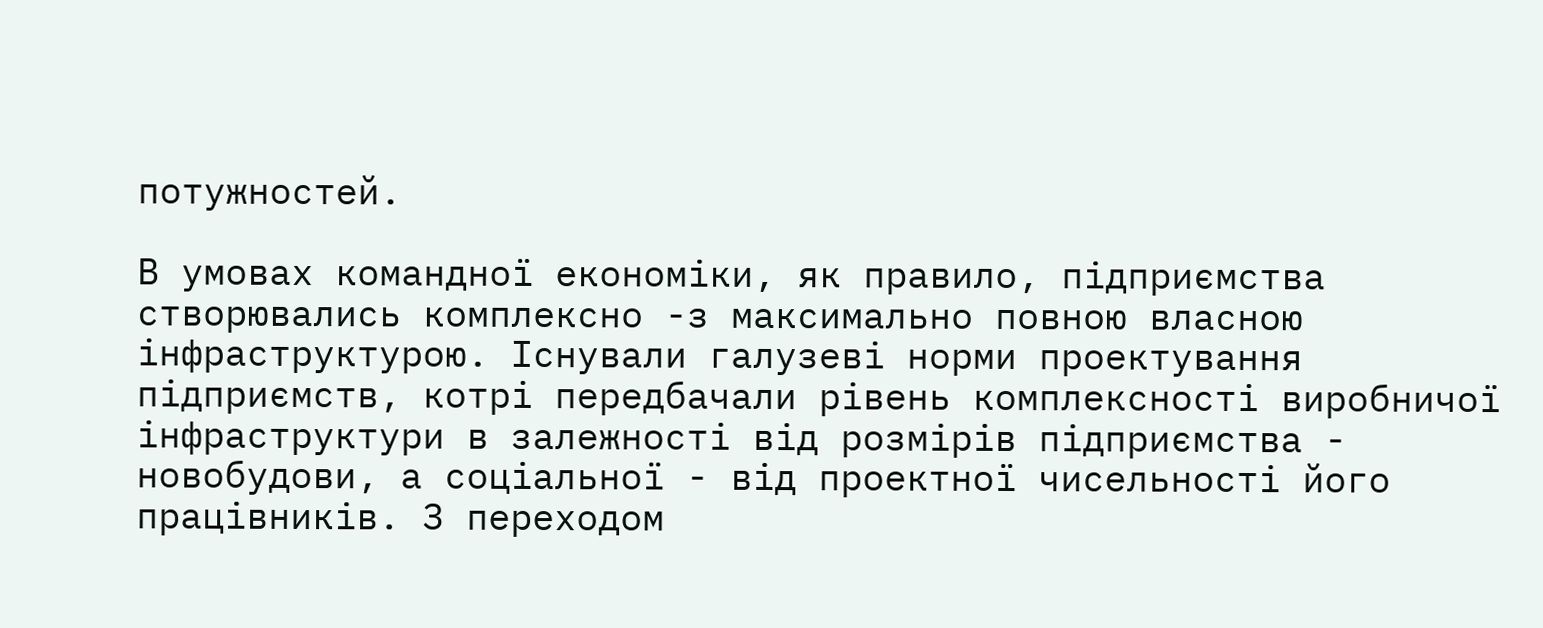потужностей.

В умовах командної економіки, як правило, підприємства створювались комплексно -з максимально повною власною інфраструктурою. Існували галузеві норми проектування підприємств, котрі передбачали рівень комплексності виробничої інфраструктури в залежності від розмірів підприємства - новобудови, а соціальної - від проектної чисельності його працівників. З переходом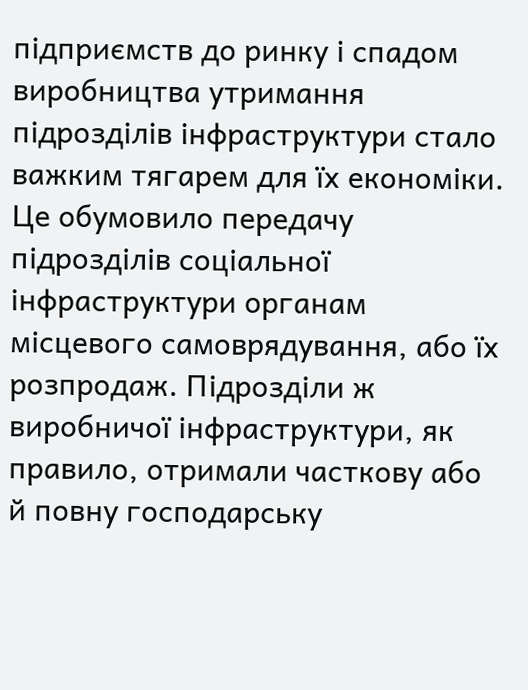підприємств до ринку і спадом виробництва утримання підрозділів інфраструктури стало важким тягарем для їх економіки. Це обумовило передачу підрозділів соціальної інфраструктури органам місцевого самоврядування, або їх розпродаж. Підрозділи ж виробничої інфраструктури, як правило, отримали часткову або й повну господарську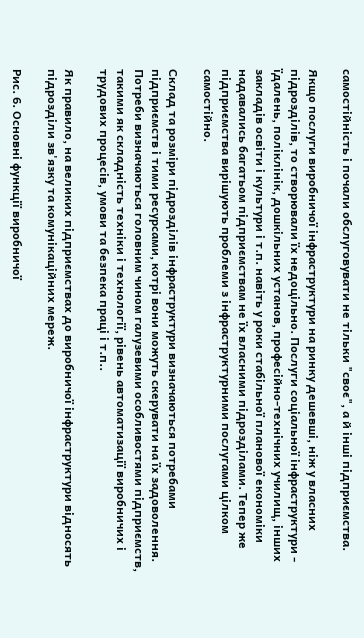самостійність і почали обслуговувати не тільки "своє", а й інші підприємства.

Якщо послуги виробничої інфраструктури на ринку дешевші, ніж у власних підрозділів, то створювали їх недоцільно. Послуги соціальної інфраструктури - їдалень, поліклінік, дошкільних установ, професійно-технічних училищ, інших закладів освіти і культури і т.п. навіть у роки стабільної планової економіки надавались багатьом підприємствам не їх власними підрозділами. Тепер же підприємства вирішують проблеми з інфраструктурними послугами цілком самостійно.

Склад та розміри підрозділів інфраструктури визначаються потребами підприємств і тими ресурсами, котрі вони можуть скерувати на їх задоволення. Потреби визначаються головним чином галузевими особливостями підприємств, такими як складність техніки і технології, рівень автоматизації виробничих і трудових процесів, умови та безпека праці і т.п..

Як правило, на великих підприємствах до виробничої інфраструктури відносять підрозділи зв'язку та комунікаційних мереж.

Рис. 6. Основні функції виробничої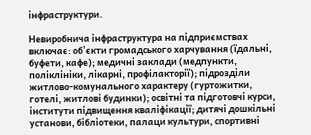інфраструктури.

Невиробнича інфраструктура на підприємствах включає: об'єкти громадського харчування (їдальні, буфети, кафе); медичні заклади (медпункти, поліклініки, лікарні, профілакторії); підрозділи житлово-комунального характеру (гуртожитки, готелі, житлові будинки); освітні та підготовчі курси, інститути підвищення кваліфікації; дитячі дошкільні установи, бібліотеки, палаци культури, спортивні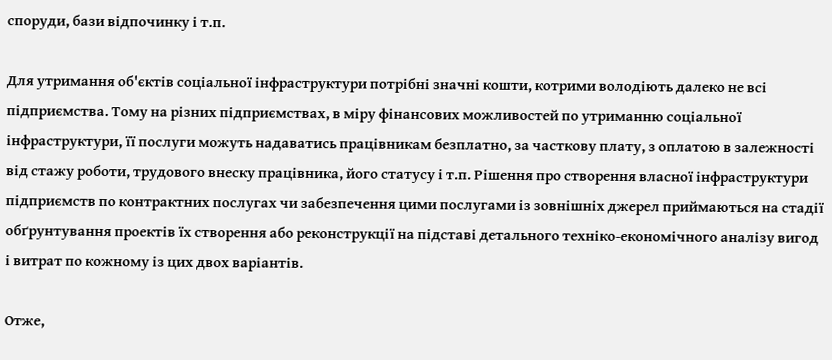споруди, бази відпочинку і т.п.

Для утримання об'єктів соціальної інфраструктури потрібні значні кошти, котрими володіють далеко не всі підприємства. Тому на різних підприємствах, в міру фінансових можливостей по утриманню соціальної інфраструктури, її послуги можуть надаватись працівникам безплатно, за часткову плату, з оплатою в залежності від стажу роботи, трудового внеску працівника, його статусу і т.п. Рішення про створення власної інфраструктури підприємств по контрактних послугах чи забезпечення цими послугами із зовнішніх джерел приймаються на стадії обґрунтування проектів їх створення або реконструкції на підставі детального техніко-економічного аналізу вигод і витрат по кожному із цих двох варіантів.

Отже,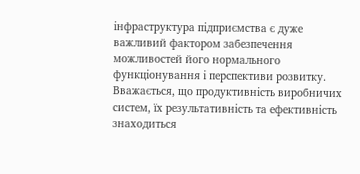інфраструктура підприємства є дуже важливий фактором забезпечення можливостей його нормального функціонування і перспективи розвитку. Вважається, що продуктивність виробничих систем, їх результативність та ефективність знаходиться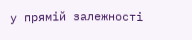у прямій залежності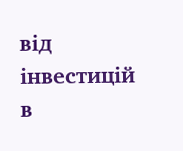від інвестицій в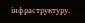інфраструктуру.